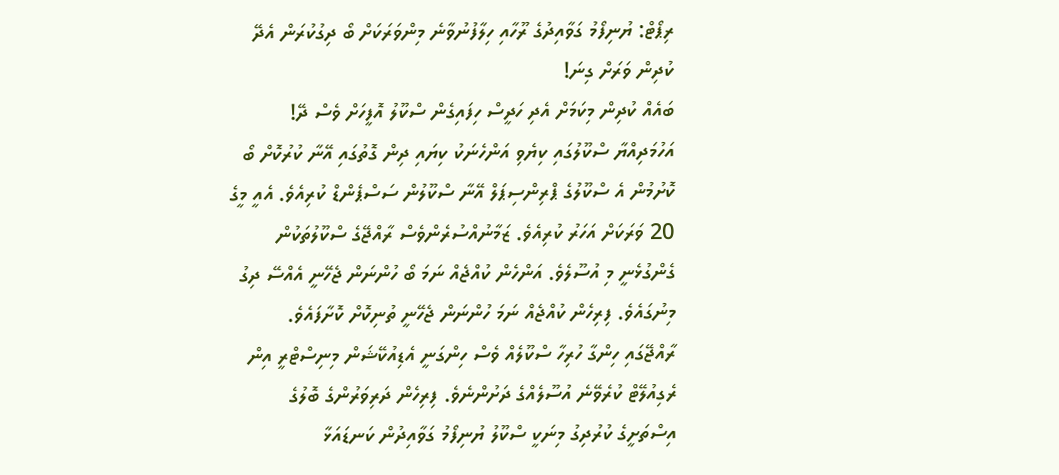ރިޕޯޓް: ޔުނިފޯމު ގަވާއިދުގެ ރޫހާއި ހިލާފުނުވާނެ މިންވަރަކަށް ބޯ ދިގުކުރަން އެދޭ ކުދިން ވަރަށް ގިނަ!
ބައެއް ކުދިން މިކަމަށް އެދި ހަދީސް ހިފައިގެން ސްކޫލު އޮފީހަށް ވެސް ދޭ!
އަހުމަދިއްޔާ ސްކޫލުގައި ކިޔެވި އަންހެނަކު ކިޔައި ދިން ގޮތުގައި އޭނާ ކުރުކޮށް ބޯ ކޮށުމުން އެ ސްކޫލުގެ ޕްރިންސިޕަލް އޭނާ ސްކޫލުން ސަސްޕެންޑް ކުރިއެވެ. އެއީ މީގެ 20 ވަރަކަށް އަހަރު ކުރިއެވެ. ޒަމާނުއްސުރެންވެސް ރާއްޖޭގެ ސްކޫލުތަކުން ގެންގުޅެނީ މި އުސޫލެވެ. އަންހެން ކުއްޖެއް ނަމަ ބޯ ހުންނަން ޖެހޭނީ އެއްސޭ ދިގު މިނުގައެވެ. ފިރިހެން ކުއްޖެއް ނަމަ ހުންނަން ޖެހޭނީ ތުނިކޮށް ކޮށާފައެވެ.
ރާއްޖޭގައި ހިންގާ ހުރިހާ ސްކޫލެއް ވެސް ހިންގަނީ އެޑިއުކޭޝަން މިނިސްޓްރީ އިން ރެގިއުލޭޓް ކުރެވޭނެ އުސޫލެއްގެ ދަށުންނެވެ. ފިރިހެން ދަރިވަރުންގެ ބޮލުގެ އިސްތަށީގެ ކުރުދިގު މިނަކީ ސްކޫލު ޔުނިފޯމު ގަވާއިދުން ކަނޑައަޅާ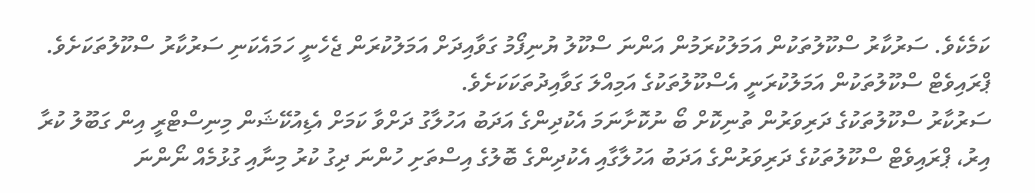ކަމެކެވެ. ސަރުކާރު ސްކޫލުތަކުން އަމަލުކުރަމުން އަންނަ ސްކޫލު ޔުނިފޯމު ގަވާއިދަށް އަމަލުކުރަން ޖެހެނީ ހަމައެކަނި ސަރުކާރު ސްކޫލުތަކަށެވެ. ޕްރައިވެޓް ސްކޫލުތަކުން އަމަލުކުރަނީ އެސްކޫލުތަކުގެ އަމިއްލަ ގަވާއިދުތަކަކަށެވެ.
ސަރުކާރު ސްކޫލުތަކުގެ ދަރިވަރުން ތުނިކޮށް ބޯ ނުކޮށާނަމަ އެކުދިންގެ އަދަބު އަހުލާގު ދަށްވާ ކަމަށް އެޑިއުކޭޝަން މިނިސްޓްރީ އިން ގަބޫލު ކުރާ އިރު، ޕްރައިވެޓް ސްކޫލުތަކުގެ ދަރިވަރުންގެ އަދަބު އަހުލާގާއި އެކުދިންގެ ބޮލުގެ އިސްތަށި ހުންނަ ދިގު ކުރު މިނާއި ގުޅުމެއް ނޯންނަ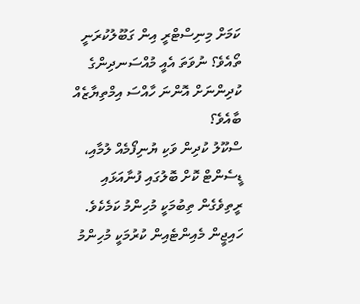ކަމަށް މިނިސްޓްރީ އިން ގަބޫލުކުރަނީ ތޯއެވެ؟ ނުވަތަ އެއީ މުއްސަނދިންގެ ކުދިންނަށް އޮންނަ ހާއްސަ އިމްތިޔާޒެއް ބާއެވެ؟
ސްކޫލު ކުދިން ވަކި ޔުނިފޯމެއް ލުމާއި، ޑީސެންޓް ކޮށް ބޮލުގައި ފުނާއަޅައި ރީތިވެގެން ތިބުމަކީ މުހިންމު ކަމެކެވެ. ހައިޖީން މެއިންޓެއިން ކުރުމަކީ މުހިންމު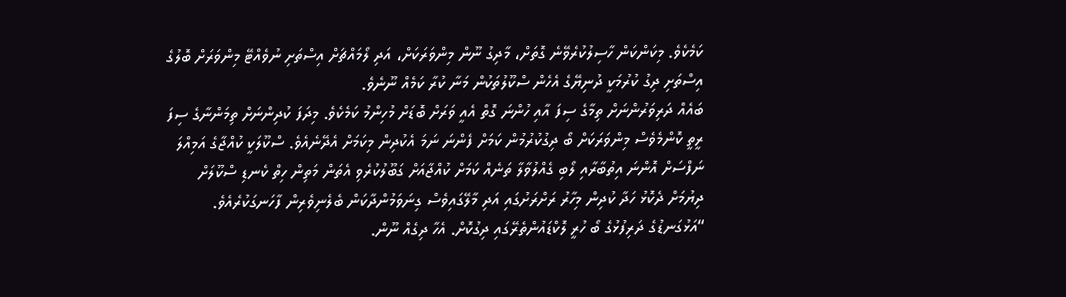ކަމެކެވެ. މިކަންކަން ހާސިލުކުރެވޭނެ ގޮތަށް، މާދިގު ނޫން މިންވަރަކަށް، އަދި ލޯމައްޗަށް އިސްތަށި ނުވެއްޓޭ މިންވަރަށް ބޮލުގެ އިސްތަށި ދިގު ކުރުމަކީ ދުނިޔޭގެ އެހެން ސްކޫލުތަކުން މަނާ ކުރާ ކަމެއް ނޫނެވެ.
ބައެއް ދަރިވަރުންނަށް ތިމާގެ ސިފަ އާއި ހުންނަ ގޮތް އެއީ ވަރަށް ބޮޑަށް މުހިންމު ކަމެކެވެ. މިދަފަ ކުދިންނަށް ތިމަންނާގެ ސިފަ ރީތީ ކޮންމެވެސް މިންވަރަކަށް ބޯ ދިގުކުރުމުން ކަމަށް ފެންނަ ނަމަ އެކުދިން މިކަމަށް އެދޭނެއެވެ. ސްކޫލަކީ ކުއްޖާގެ އަމިއްލަ ނަފްސަށް އޮންނަ އިތުބާރާއި ލޯބި ގެއްލުވާލާ ތަނެއް ކަމަށް ކުއްޖާއަށް ގަބޫލުކުރެވި އެތަން މަތިން ހިތް ކެނޑި ސްކޫލަށް ދިޔުމަށް ދެކޮޅު ހަދާ ކުދިން މިހާރު ރަށްރަށުގައި އަދި މާލޭގައިވެސް ގިނަވަމުންދާކަން ބެލެނިވެރިން ފާހަނގަކުރެއެވެ. “އަޅުގަނޑުގެ ދަރިފުޅުގެ ބޯ ހުރީ ލޮކްޑައުންތެރޭގައި ދިގުކޮށް. އެހާ ދިގެއް ނޫން.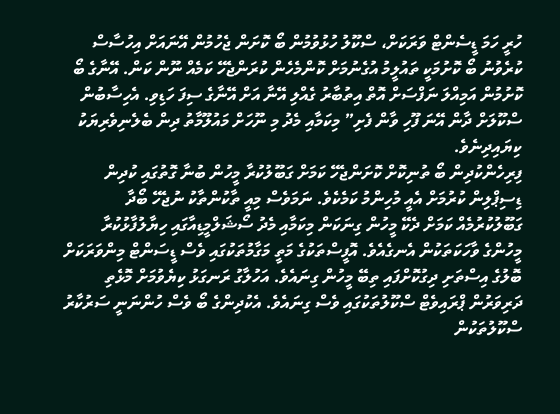ހުރީ ހަމަ ޑީސެންޓް ވަރަކަށް، ސްކޫލު ހުޅުވުމުން ބޯ ކޮށަން ޖެހުމުން އޭނައަށް އިހުސާސް ކުރެވުނު ބޯ ކޮށުމަކީ ތައުލީމު އުގެނުމަށް ކޮންމެހެން ކުރަންޖެހޭ ކަމެއް ނޫން ކަން. އޭނާގެ ބޯ ކޮށުމުން އަމިއްލަ ނަފްސަށް އޮތް އިތުބާރު ގެއްލި އޭނާ އަށް އޭނާގެ ސިފަ ހަޑިވި. އެހިސާބުން ސްކޫލަށް ދާން އޭނަ ފޫހި ވާން ފެށި” މިކަމާއި މެދު މި ނޫހަށް މައުލޫމާތު ދިން ބެލެނިވެރިޔަކު ކިޔައިދިނެވެ.
ފިރިހެންކުދިން ބޯ ތުނިކޮށް ކޮށަންޖެހޭ ކަމަށް ގަބޫލުކުރާ މީހުން ބުނާ ގޮތުގައި ކުދިން ޑިސިޕްލިން ކުރުމަށް އެއީ މުހިންމު ކަމެކެވެ. ނަމަވެސް މިއީ ތާކުންތާކު ނުޖެހޭ ބޯދާ ގަބޫލުކުރުމެއް ކަމަށް ދެކޭ މީހުން ގިނަކަން މިކަމާއި މެދު ސޯޝަލްމީޑިއާގައި ހިޔާލުފާޅުކުރާ މީހުންގެ ވާހަކަތަކުން އެނގެއެވެ. އޮފީސްތަކުގެ މަތީ މަގާމުތަކުގައި ވެސް ޑީސަންޓް މިންވަރަކަށް ބޮލުގެ އިސްތަށި ދިގުކޮށްފައި ތިބޭ މީހުން ގިނައެވެ. އަހުލާގު ރަނގަޅު ކިޔެވުމަށް މޮޅެތި ދަރިވަރުން ޕްރައިވެޓް ސްކޫލުތަކުގައި ވެސް ގިނައެވެ. އެކުދިންގެ ބޯ ވެސް ހުންނަނީ ސަރުކާރު ސްކޫލުތަކުން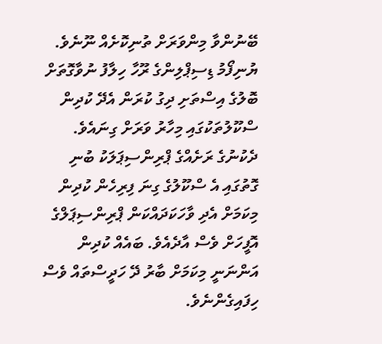ބޭނުންވާ މިންވަރަށް ތުނިކޮށެއް ނޫނެވެ.
ޔުނިފޯމު ޑިސިޕްލިންގެ ރޫހާ ހިލާފު ނުވާގޮތަށް ބޮލުގެ އިސްތަށި ދިގު ކުރަން އެދޭ ކުދިން ސްކޫލުތަކުގައި މިހާރު ވަރަށް ގިނައެވެ. ދެކުނުގެ ރަށެއްގެ ޕްރިންސިޕަލަކު ބުނި ގޮތުގައި އެ ސްކޫލުގެ ގިނަ ފިރިހެން ކުދިން މިކަމަށް އެދި ވާހަކަދައްކަން ޕްރިންސިޕަލްގެ އޮފީހަށް ވެސް އާދެއެވެ. ބައެއް ކުދިން އަންނަނީ މިކަމަށް ބާރު ދޭ ހަދީސްތައް ވެސް ހިފައިގެންނެވެ.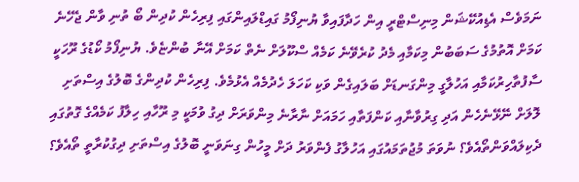ނަމަވެސް އެޑިއުކޭޝަން މިނިސްޓްރީ އިން ހަދާފައިވާ ޔުނިފޯމު ގައިޑްލައިންގައި ފިރިހެން ކުދިން ބޯ ތުނި ވާން ޖެހޭނެ ކަމަށް އޮތުމުގެ ސަބަބުން މިކަމާއި މެދު ކުރެވޭނެ ކަމެއް ސްކޫލަށް ނެތް ކަމަށް އޭނާ ބުންޏެވެ. ޔުނިފޯމު ކޯޑުގެ ރޫހަކީ ސާފުތާހިރުކަމާއި އަހުލާގީ މިންގަނޑަށް ބަލައިގެން ވަކި ކަހަލަ ހެދުމެއް އެޅުމެވެ. ފިރިހެން ކުދިންގެ ބޮލުގެ އިސްތަށި ލޮލަށް ނޭޅޭނެހެން އަދި ގިރުވާނާއި ކަންފަތާއި ހަމައަށް ނާރާނެ މިންވަރަށް ދިގު ވުމަކީ މި ރޫހާއި ހިލާފު ކަމެއްގެ ގޮތުގައި ދެކިލައްވަންތޯއެވެ؟ ނުވަތަ މުޖުތަމައުގައި އަހުލާގު ފެންވަރު ދަށް މީހުން ގިނަވަނީ ބޮލުގެ އިސްތަށި ދިގުކުރާތީ ތޯއެވެ؟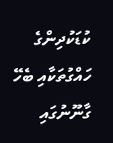ކުޑަކުދިންގެ ހައްގުތަކާއި ބެހޭ ގާނޫނުގައި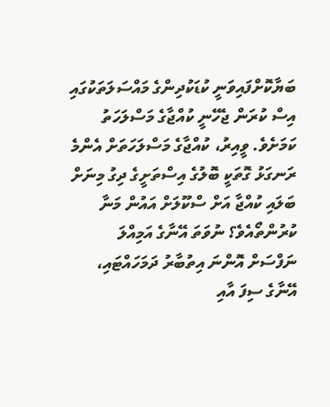ބަޔާކޮށްފައިވަނީ ކުޑަކުދިންގެ މައްސަލަތަކުގައި އިސް ކުރަން ޖެހޭނީ ކުއްޖާގެ މަސްލަހަތު ކަމަށެވެ. ވީއިރު، ކުއްޖާގެ މަސްލަހަތަށް އެންމެ ރަނގަޅު ގޮތަކީ ބޮލުގެ އިސްތަށީގެ ދިގު މިނަށް ބަލައި ކުއްޖާ އަށް ސްކޫލަށް އައުން މަނާ ކުރުންތޯއެވެ؟ ނުވަތަ އޭނާގެ އަމިއްލަ ނަފްސަށް އޮންނަ އިތުބާރު ދަމަހައްޓައި، އޭނާގެ ސިފަ އާއި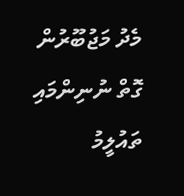މެދު މަޖުބޫރުން ގޮތް ނުނިންމައި ތައުލީމު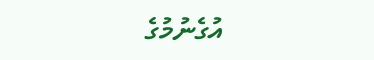އުގެނުމުގެ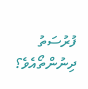ފުރުސަތު ދިނުންތޯއެވެ؟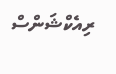ރިއެކްޝަންސް